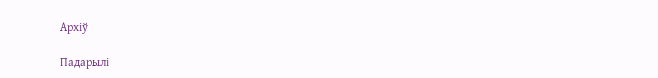Архіў

Падарылі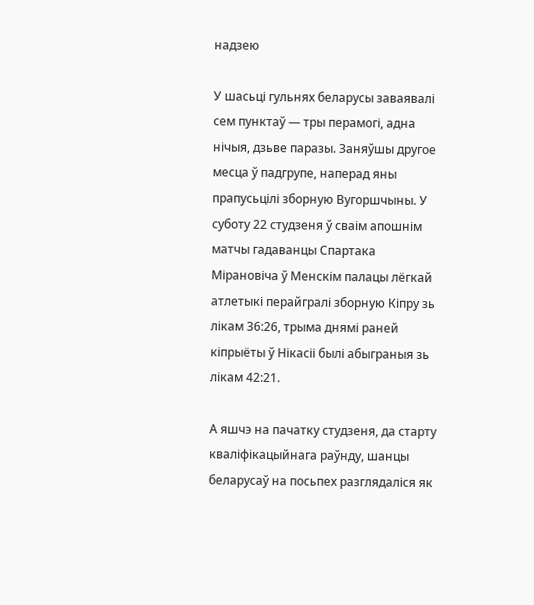надзею

У шасьці гульнях беларусы заваявалі сем пунктаў — тры перамогі, адна нічыя, дзьве паразы. Заняўшы другое месца ў падгрупе, наперад яны прапусьцілі зборную Вугоршчыны. У суботу 22 студзеня ў сваім апошнім матчы гадаванцы Спартака Мірановіча ў Менскім палацы лёгкай атлетыкі перайгралі зборную Кіпру зь лікам 36:26, трыма днямі раней кіпрыёты ў Нікасіі былі абыграныя зь лікам 42:21.

А яшчэ на пачатку студзеня, да старту кваліфікацыйнага раўнду, шанцы беларусаў на посьпех разглядаліся як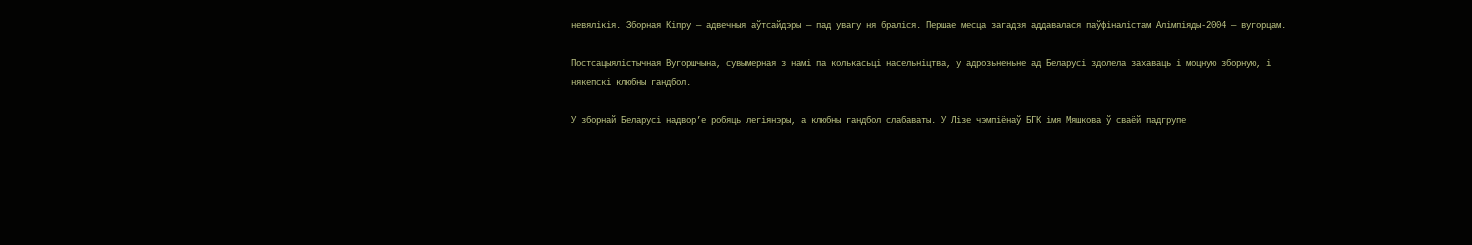невялікія. Зборная Кіпру — адвечныя аўтсайдэры — пад увагу ня браліся. Першае месца загадзя аддавалася паўфіналістам Алімпіяды-2004 — вугорцам.

Постсацыялістычная Вугоршчына, сувымерная з намі па колькасьці насельніцтва, у адрозьненьне ад Беларусі здолела захаваць і моцную зборную, і някепскі клюбны гандбол.

У зборнай Беларусі надвор’е робяць легіянэры, а клюбны гандбол слабаваты. У Лізе чэмпіёнаў БГК імя Мяшкова ў сваёй падгрупе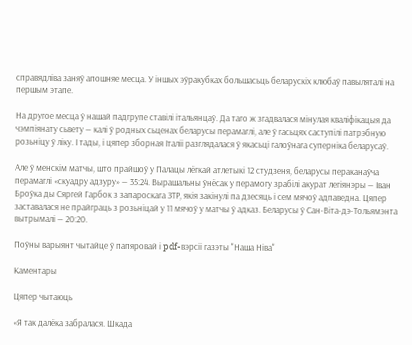справядліва заняў апошняе месца. У іншых эўракубках большасьць беларускіх клюбаў павыляталі на першым этапе.

На другое месца ў нашай падгрупе ставілі італьянцаў. Да таго ж згадвалася мінулая кваліфікацыя да чэмпіянату сьвету — калі ў родных сьценах беларусы перамаглі, але ў гасьцях саступілі патрэбную розьніцу ў ліку. І тады, і цяпер зборная Італіі разглядалася ў якасьці галоўнага суперніка беларусаў.

Але ў менскім матчы, што прайшоў у Палацы лёгкай атлетыкі 12 студзеня, беларусы пераканаўча перамаглі «скуадру адзуру» — 35:24. Вырашальны ўнёсак у перамогу зрабілі акурат легіянэры — Іван Броўка ды Сяргей Гарбок з запароскага ЗТР, якія закінулі па дзесяць і сем мячоў адпаведна. Цяпер заставалася не прайграць з розьніцай у 11 мячоў у матчы ў адказ. Беларусы ў Сан-Віта-дэ-Тольямэнта вытрымалі — 20:20.

Поўны варыянт чытайце ў папяровай і pdf-вэрсіі газэты "Наша Ніва"

Каментары

Цяпер чытаюць

«Я так далёка забралася. Шкада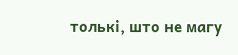толькі, што не магу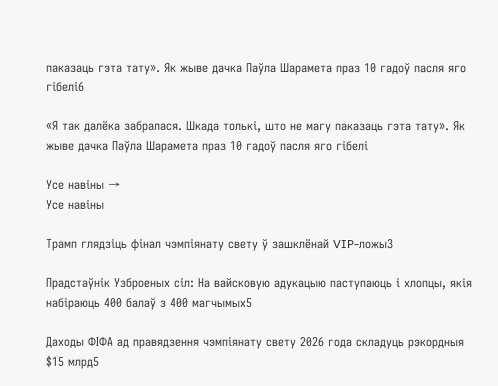паказаць гэта тату». Як жыве дачка Паўла Шарамета праз 10 гадоў пасля яго гібелі6

«Я так далёка забралася. Шкада толькі, што не магу паказаць гэта тату». Як жыве дачка Паўла Шарамета праз 10 гадоў пасля яго гібелі

Усе навіны →
Усе навіны

Трамп глядзіць фінал чэмпіянату свету ў зашклёнай VIP-ложы3

Прадстаўнік Узброеных сіл: На вайсковую адукацыю паступаюць і хлопцы, якія набіраюць 400 балаў з 400 магчымых5

Даходы ФІФА ад правядзення чэмпіянату свету 2026 года складуць рэкордныя $15 млрд5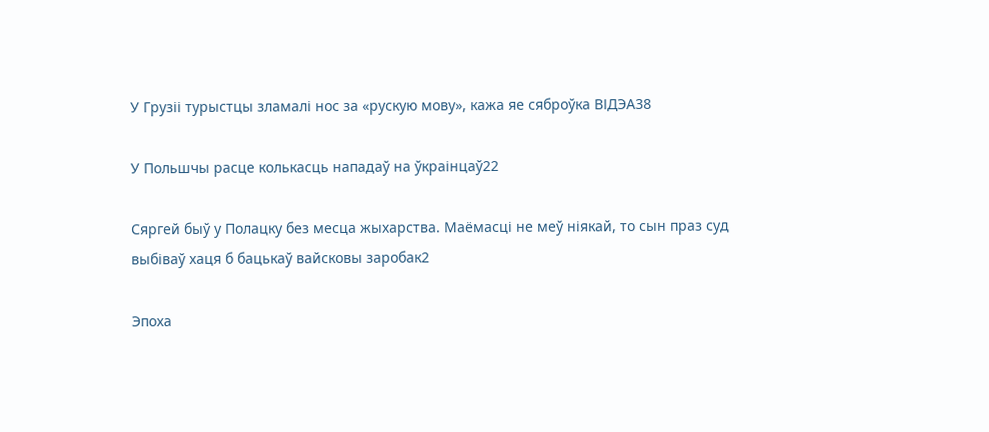У Грузіі турыстцы зламалі нос за «рускую мову», кажа яе сяброўка ВІДЭА38

У Польшчы расце колькасць нападаў на ўкраінцаў22

Сяргей быў у Полацку без месца жыхарства. Маёмасці не меў ніякай, то сын праз суд выбіваў хаця б бацькаў вайсковы заробак2

Эпоха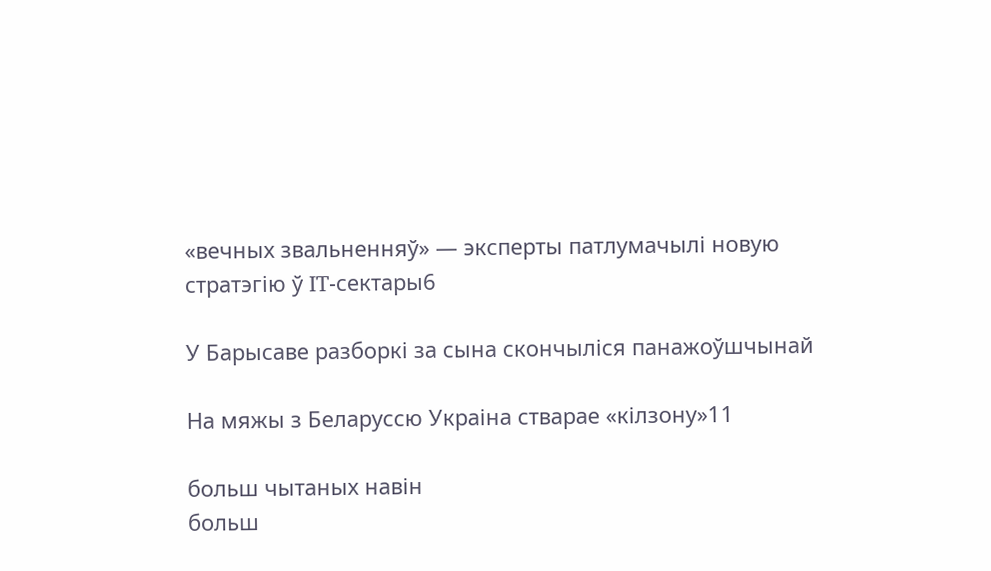«вечных звальненняў» — эксперты патлумачылі новую стратэгію ў IT-сектары6

У Барысаве разборкі за сына скончыліся панажоўшчынай

На мяжы з Беларуссю Украіна стварае «кілзону»11

больш чытаных навін
больш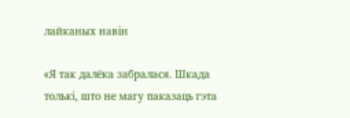лайканых навін

«Я так далёка забралася. Шкада толькі, што не магу паказаць гэта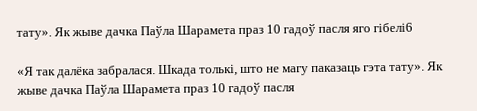тату». Як жыве дачка Паўла Шарамета праз 10 гадоў пасля яго гібелі6

«Я так далёка забралася. Шкада толькі, што не магу паказаць гэта тату». Як жыве дачка Паўла Шарамета праз 10 гадоў пасля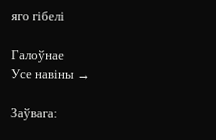яго гібелі

Галоўнае
Усе навіны →

Заўвага: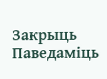Закрыць Паведаміць